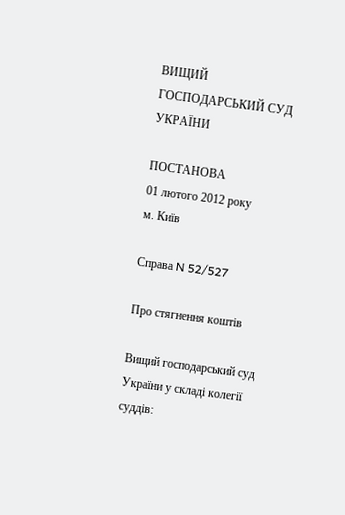ВИЩИЙ ГОСПОДАРСЬКИЙ СУД УКРАЇНИ

ПОСТАНОВА
01 лютого 2012 року
м. Київ

Справа N 52/527

Про стягнення коштів

Вищий господарський суд України у складі колегії суддів: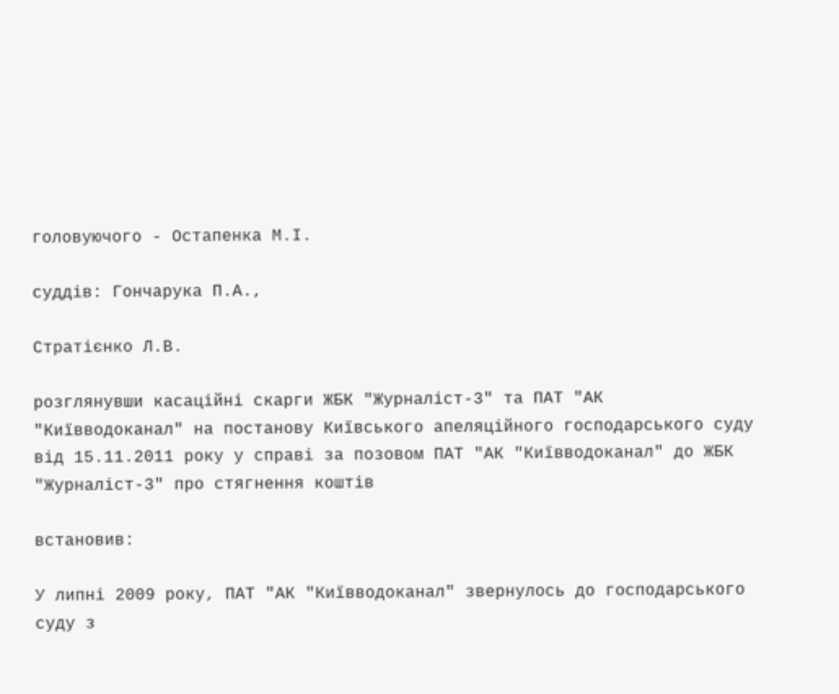головуючого - Остапенка М.І.

суддів: Гончарука П.А.,

Стратієнко Л.В.

розглянувши касаційні скарги ЖБК "Журналіст-3" та ПАТ "АК "Київводоканал" на постанову Київського апеляційного господарського суду від 15.11.2011 року у справі за позовом ПАТ "АК "Київводоканал" до ЖБК "Журналіст-3" про стягнення коштів

встановив:

У липні 2009 року, ПАТ "АК "Київводоканал" звернулось до господарського суду з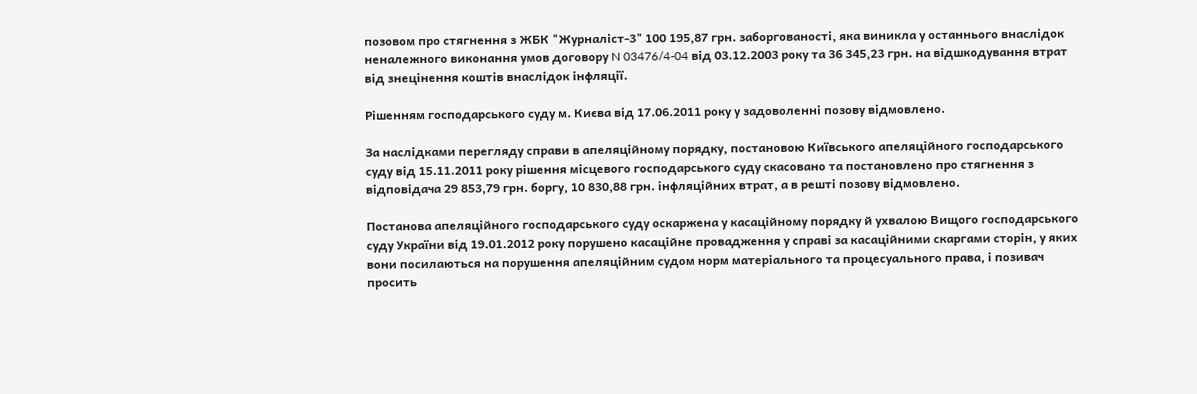позовом про стягнення з ЖБК "Журналіст-3" 100 195,87 грн. заборгованості, яка виникла у останнього внаслідок неналежного виконання умов договору N 03476/4-04 від 03.12.2003 року та 36 345,23 грн. на відшкодування втрат від знецінення коштів внаслідок інфляції.

Рішенням господарського суду м. Києва від 17.06.2011 року у задоволенні позову відмовлено.

За наслідками перегляду справи в апеляційному порядку, постановою Київського апеляційного господарського суду від 15.11.2011 року рішення місцевого господарського суду скасовано та постановлено про стягнення з відповідача 29 853,79 грн. боргу, 10 830,88 грн. інфляційних втрат, а в решті позову відмовлено.

Постанова апеляційного господарського суду оскаржена у касаційному порядку й ухвалою Вищого господарського суду України від 19.01.2012 року порушено касаційне провадження у справі за касаційними скаргами сторін, у яких вони посилаються на порушення апеляційним судом норм матеріального та процесуального права, і позивач просить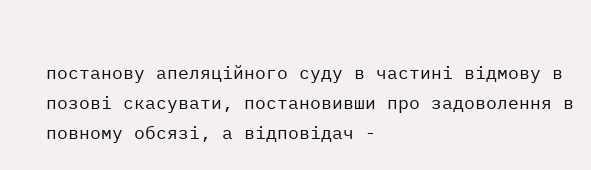постанову апеляційного суду в частині відмову в позові скасувати, постановивши про задоволення в повному обсязі, а відповідач -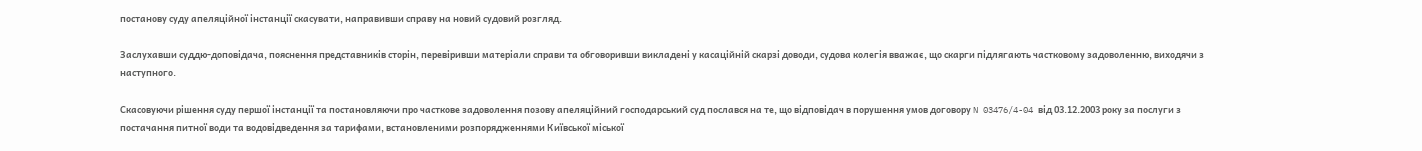постанову суду апеляційної інстанції скасувати, направивши справу на новий судовий розгляд.

Заслухавши суддю-доповідача, пояснення представників сторін, перевіривши матеріали справи та обговоривши викладені у касаційній скарзі доводи, судова колегія вважає, що скарги підлягають частковому задоволенню, виходячи з наступного.

Скасовуючи рішення суду першої інстанції та постановляючи про часткове задоволення позову апеляційний господарський суд послався на те, що відповідач в порушення умов договору N 03476/4-04 від 03.12.2003 року за послуги з постачання питної води та водовідведення за тарифами, встановленими розпорядженнями Київської міської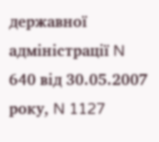державної адміністрації N 640 від 30.05.2007 року, N 1127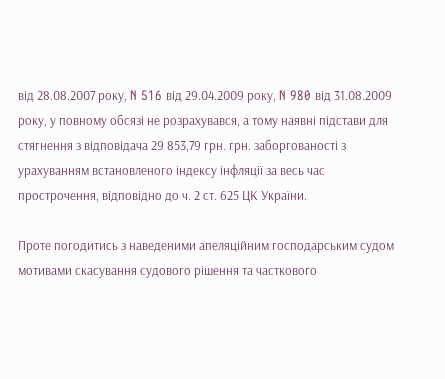від 28.08.2007 року, N 516 від 29.04.2009 року, N 980 від 31.08.2009 року, у повному обсязі не розрахувався, а тому наявні підстави для стягнення з відповідача 29 853,79 грн. грн. заборгованості з урахуванням встановленого індексу інфляції за весь час прострочення, відповідно до ч. 2 ст. 625 ЦК України.

Проте погодитись з наведеними апеляційним господарським судом мотивами скасування судового рішення та часткового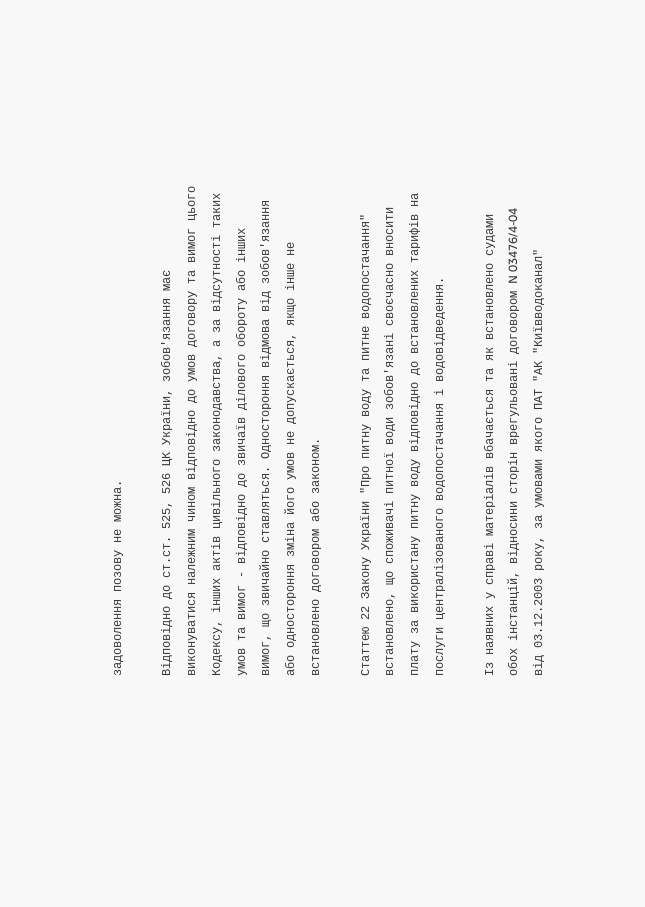задоволення позову не можна.

Відповідно до ст.ст. 525, 526 ЦК України, зобов'язання має виконуватися належним чином відповідно до умов договору та вимог цього Кодексу, інших актів цивільного законодавства, а за відсутності таких умов та вимог - відповідно до звичаїв ділового обороту або інших вимог, що звичайно ставляться. Одностороння відмова від зобов'язання або одностороння зміна його умов не допускається, якщо інше не встановлено договором або законом.

Статтею 22 Закону України "Про питну воду та питне водопостачання" встановлено, що споживачі питної води зобов'язані своєчасно вносити плату за використану питну воду відповідно до встановлених тарифів на послуги централізованого водопостачання і водовідведення.

Із наявних у справі матеріалів вбачається та як встановлено судами обох інстанцій, відносини сторін врегульовані договором N 03476/4-04 від 03.12.2003 року, за умовами якого ПАТ "АК "Київводоканал"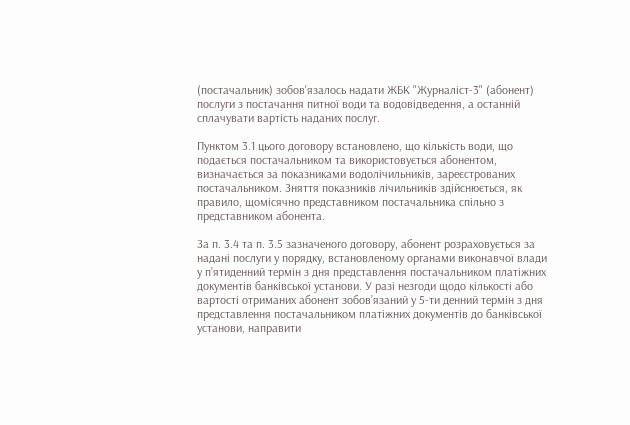(постачальник) зобов'язалось надати ЖБК "Журналіст-3" (абонент) послуги з постачання питної води та водовідведення, а останній сплачувати вартість наданих послуг.

Пунктом 3.1 цього договору встановлено, що кількість води, що подається постачальником та використовується абонентом, визначається за показниками водолічильників, зареєстрованих постачальником. Зняття показників лічильників здійснюється, як правило, щомісячно представником постачальника спільно з представником абонента.

За п. 3.4 та п. 3.5 зазначеного договору, абонент розраховується за надані послуги у порядку, встановленому органами виконавчої влади у п’ятиденний термін з дня представлення постачальником платіжних документів банківської установи. У разі незгоди щодо кількості або вартості отриманих абонент зобов’язаний у 5-ти денний термін з дня представлення постачальником платіжних документів до банківської установи, направити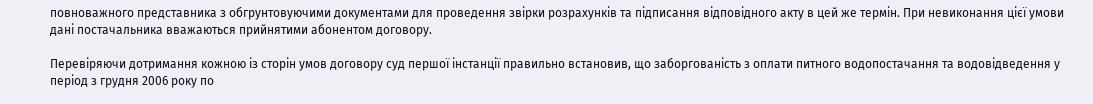повноважного представника з обгрунтовуючими документами для проведення звірки розрахунків та підписання відповідного акту в цей же термін. При невиконання цієї умови дані постачальника вважаються прийнятими абонентом договору.

Перевіряючи дотримання кожною із сторін умов договору суд першої інстанції правильно встановив, що заборгованість з оплати питного водопостачання та водовідведення у період з грудня 2006 року по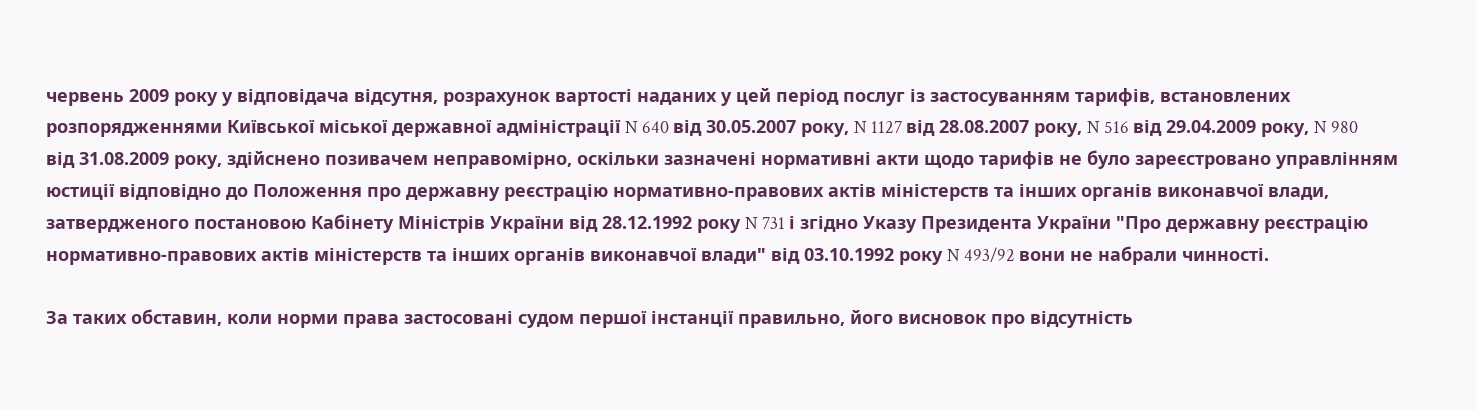червень 2009 року у відповідача відсутня, розрахунок вартості наданих у цей період послуг із застосуванням тарифів, встановлених розпорядженнями Київської міської державної адміністрації N 640 від 30.05.2007 року, N 1127 від 28.08.2007 року, N 516 від 29.04.2009 року, N 980 від 31.08.2009 року, здійснено позивачем неправомірно, оскільки зазначені нормативні акти щодо тарифів не було зареєстровано управлінням юстиції відповідно до Положення про державну реєстрацію нормативно-правових актів міністерств та інших органів виконавчої влади, затвердженого постановою Кабінету Міністрів України від 28.12.1992 року N 731 і згідно Указу Президента України "Про державну реєстрацію нормативно-правових актів міністерств та інших органів виконавчої влади" від 03.10.1992 року N 493/92 вони не набрали чинності.

За таких обставин, коли норми права застосовані судом першої інстанції правильно, його висновок про відсутність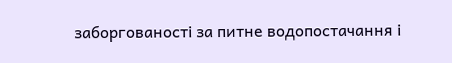заборгованості за питне водопостачання і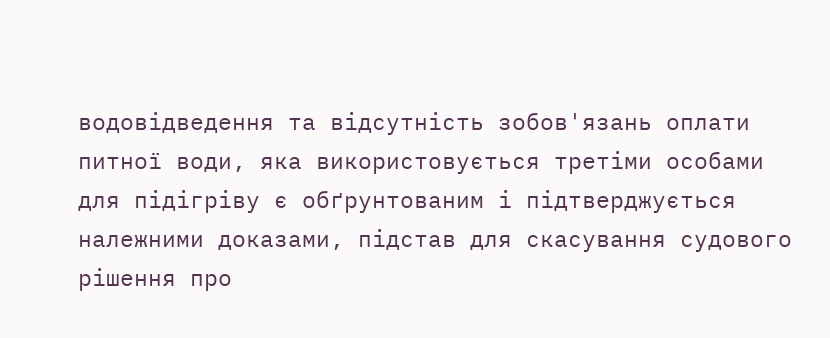водовідведення та відсутність зобов'язань оплати питної води, яка використовується третіми особами для підігріву є обґрунтованим і підтверджується належними доказами, підстав для скасування судового рішення про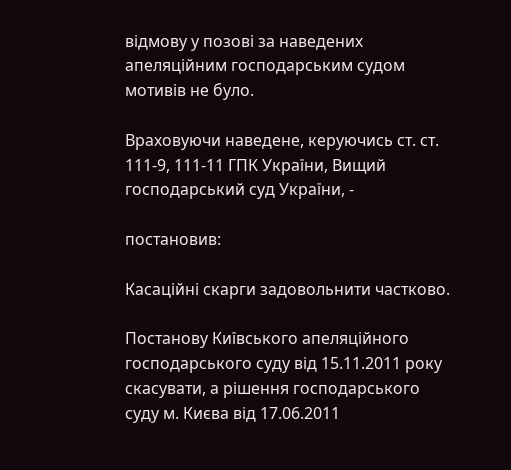відмову у позові за наведених апеляційним господарським судом мотивів не було.

Враховуючи наведене, керуючись ст. ст. 111-9, 111-11 ГПК України, Вищий господарський суд України, -

постановив:

Касаційні скарги задовольнити частково.

Постанову Київського апеляційного господарського суду від 15.11.2011 року скасувати, а рішення господарського суду м. Києва від 17.06.2011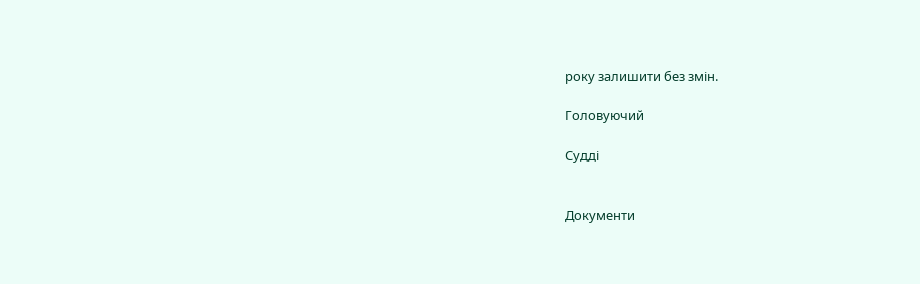року залишити без змін.

Головуючий

Судді


Документи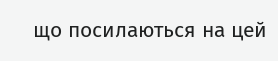що посилаються на цей